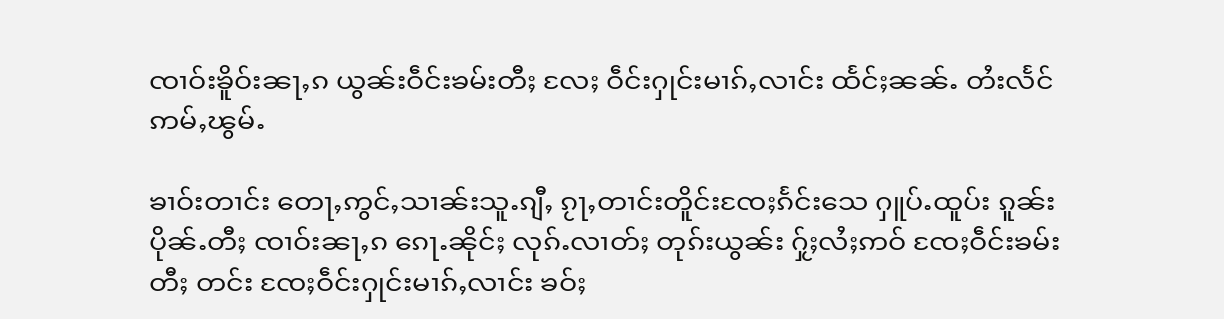ၸၢဝ်းၶိူဝ်းၼႃႇၵ ယွၼ်းဝဵင်းၶမ်းတီႈ လႄႈ ဝဵင်းႁုင်းမၢၵ်ႇလၢင်း ထႅင်ႈၼၼ်ႉ တႆးလႅင်ဢမ်ႇၽွမ်ႉ

ၶၢဝ်းတၢင်း တေႃႇဢွင်ႇသၢၼ်းသူႉၵျီႇ ၵႂႃႇတၢင်းတိူင်းၸႄႈၵႅင်းသေ ႁူပ်ႉထူပ်း ၵူၼ်းပိုၼ်ႉတီႈ ၸၢဝ်းၼႃႇၵ ၵေႃႉၼိုင်ႈ လုၵ်ႉလၢတ်ႈ တုၵ်းယွၼ်း ႁႂ်ႈလႆႈဢဝ် ၸႄႈဝဵင်းၶမ်းတီႈ တင်း ၸႄႈဝဵင်းႁုင်းမၢၵ်ႇလၢင်း ၶဝ်ႈ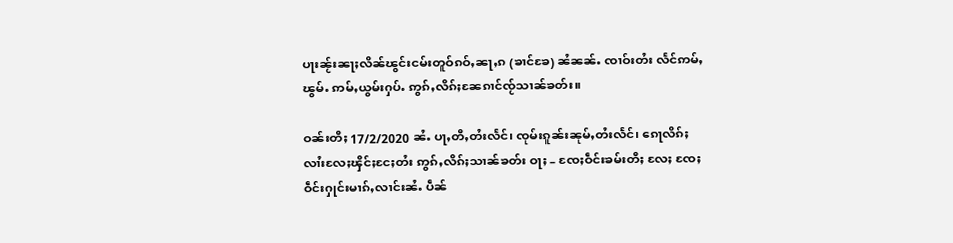ပႃးၼႂ်းၼႃႈလိၼ်ၽွင်းငမ်းတူဝ်ၵဝ်ႇၼႃႇၵ (ၶၢင်ၶႄ) ၼႆၼၼ်ႉ ၸၢဝ်းတႆး လႅင်ဢမ်ႇၽွမ်ႉ ဢမ်ႇယွမ်းႁပ်ႉ ဢွၵ်ႇလိၵ်ႈၼႄၵၢင်ၸႂ်သၢၼ်ၶတ်း။

ဝၼ်းတီႈ 17/2/2020 ၼႆႉ ပႃႇတီႇတႆးလႅင်၊ ၸုမ်းၵူၼ်းၼုမ်ႇတႆးလႅင်၊ ၵေႃလိၵ်ႈလၢႆးလႄႈၾိင်ႈငႄႈတႆး ဢွၵ်ႇလိၵ်ႈသၢၼ်ၶတ်း ဝႃႈ – ၸႄႈဝဵင်းၶမ်းတီႈ လႄႈ ၸႄႈဝဵင်းႁုင်းမၢၵ်ႇလၢင်းၼႆႉ ပဵၼ်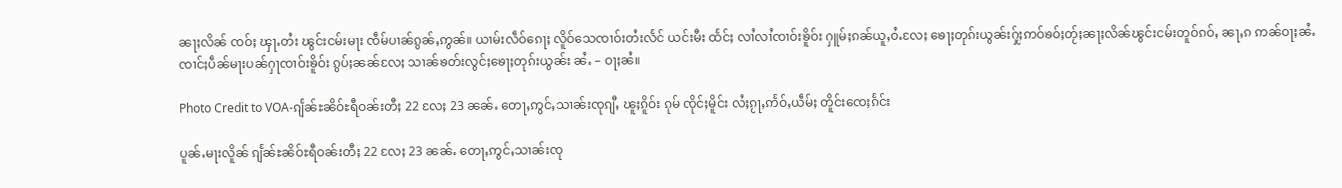ၼႃႈလိၼ် ၸဝ်ႈ ၾႃႉတႆး ၽွင်းငမ်းမႃး ၸဵမ်ပၢၼ်ၵွၼ်ႇဢွၼ်။ ယၢမ်းလဵဝ်ၵေႃႈ လိူဝ်သေၸၢဝ်းတႆးလႅင် ယင်းမီး ထႅင်ႈ လၢႆလၢႆၸၢဝ်းၶိူဝ်း ႁူမ်ႈၵၼ်ယူႇဝႆႉလႄႈ ၶေႃႈတုၵ်းယွၼ်းႁႂ်ႈဢဝ်ၶဝ်ႈတႂ်ႈၼႃႈလိၼ်ၽွင်းငမ်းတူဝ်ၵဝ်ႇ ၼႃႇၵ ဢၼ်ဝႃႈၼႆႉ ၸၢင်ႈပဵၼ်မႃးပၼ်ႁႃၸၢဝ်းၶိူဝ်း ၵွပ်ႈၼၼ်လႄႈ သၢၼ်ၶတ်းလွင်ႈၶေႃႈတုၵ်းယွၼ်း ၼႆႉ – ဝႃႈၼႆ။

Photo Credit to VOA-ၵျႅၼ်ႊၼိဝ်ႊရီဝၼ်းတီႈ 22 လႄႈ 23 ၼၼ်ႉ တေႃႇဢွင်ႇသၢၼ်းၸုၵျီႇ ၽူႈၵိူဝ်း ၵုမ် ၸိုင်ႈမိူင်း လႆႈၵႂႃႇဢႅဝ်ႇယဵမ်ႈ တိူင်းၸေႈၵႅင်း

ပူၼ်ႉမႃးလိူၼ် ၵျႅၼ်ႊၼိဝ်ႊရီဝၼ်းတီႈ 22 လႄႈ 23 ၼၼ်ႉ တေႃႇဢွင်ႇသၢၼ်းၸု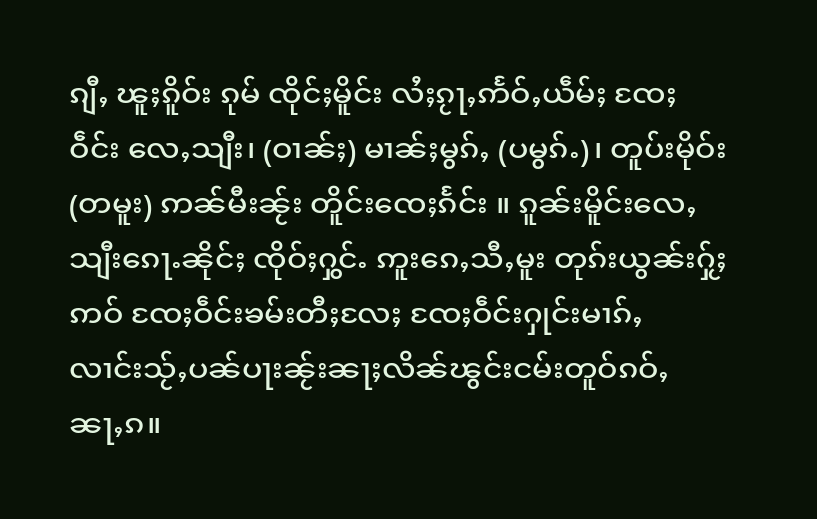ၵျီႇ ၽူႈၵိူဝ်း ၵုမ် ၸိုင်ႈမိူင်း လႆႈၵႂႃႇဢႅဝ်ႇယဵမ်ႈ ၸႄႈဝဵင်း လေႇသျီး၊ (ဝၢၼ်ႈ) မၢၼ်ႈမွၵ်ႇ (ပမွၵ်ႉ)၊ တူပ်းမိုဝ်း (တမူး) ဢၼ်မီးၼႂ်း တိူင်းၸေႈၵႅင်း ။ ၵူၼ်းမိူင်းလေႇသျီးၵေႃႉၼိုင်ႈ ၸိုဝ်ႈႁွင်ႉ ဢူးၵေႇသီႇမူး တုၵ်းယွၼ်းႁႂ်ႈဢဝ် ၸႄႈဝဵင်းၶမ်းတီႈလႄႈ ၸႄႈဝဵင်းႁုင်းမၢၵ်ႇလၢင်းသႂ်ႇပၼ်ပႃးၼႂ်းၼႃႈလိၼ်ၽွင်းငမ်းတူဝ်ၵဝ်ႇ ၼႃႇၵ။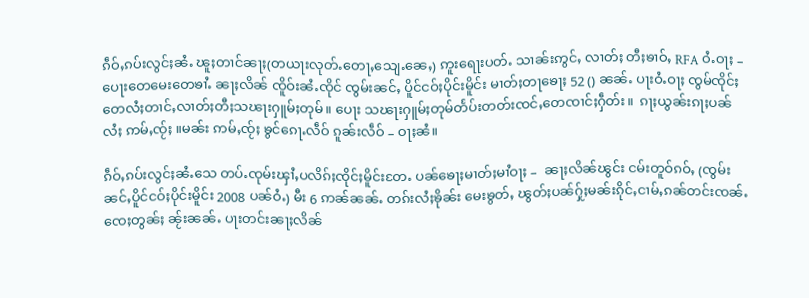ၵဵဝ်ႇၵပ်းလွင်ႈၼႆႉ ၽူႈတၢင်ၼႃႈ(တယႃးလုတ်ႉတေႃႇသျေႉၼေႇ) ဢူးရေႃးပတ်ႉ သၢၼ်းဢွင်ႇ လၢတ်ႈ တီႈၶၢဝ်ႇ RFA ဝႆႉဝႃႈ – ပေႃးတေမေးတေၶၢႆႉ ၼႃႈလိၼ် ၸိူဝ်းၼႆႉၸိုင် ၸွမ်းၼင်ႇ ပိူင်ငဝ်ႈပိုင်းမိူင်း မၢတ်ႈတႃၶေႃႈ 52 () ၼၼ်ႉ ပႃးဝႆႉဝႃႈ ၸွမ်ၸိုင်ႈ တေလႆႈတၢင်ႇလၢတ်ႈတီႈသၽႃးႁူမ်ႈတုမ်။ ပေႃး သၽႃးႁူမ်ႈတုမ်တႅပ်းတတ်းၸင်ႇတေၸၢင်ႈႁဵတ်း။  ၵႃႈယွၼ်းၵႃႈပၼ်လႆႈ ဢမ်ႇၸႂ်ႈ ။မၼ်း ဢမ်ႇၸႂ်ႈ ၶွင်ၵေႃႉလဵဝ် ၵူၼ်းလဵဝ် – ဝႃႈၼႆ။

ၵဵဝ်ႇၵပ်းလွင်ႈၼႆႉသေ တပ်ႉၸုမ်းၾၢႆႇပလိၵ်ႈၸိုင်ႈမိူင်းတႄႉ ပၼ်ၶေႃႈမၢတ်ႈမၢႆဝႃႈ –  ၼႃႈလိၼ်ၽွင်း ငမ်းတူဝ်ၵဝ်ႇ (ၸွမ်းၼင်ႇပိူင်ငဝ်ႈပိုင်းမိူင်း 2008 ပၼ်ဝႆႉ) မီး 6 ဢၼ်ၼၼ်ႉ တၵ်းလႆႈၶိုၼ်း မေးၶွတ်ႇ ၽွတ်ႈပၼ်ႁႂ်ႈမၼ်းၵိုင်ႇငၢမ်ႇၵၼ်တင်းၸၼ်ႉၸေႈတွၼ်ႈ ၼႂ်းၼၼ်ႉ ပႃးတင်းၼႃႈလိၼ်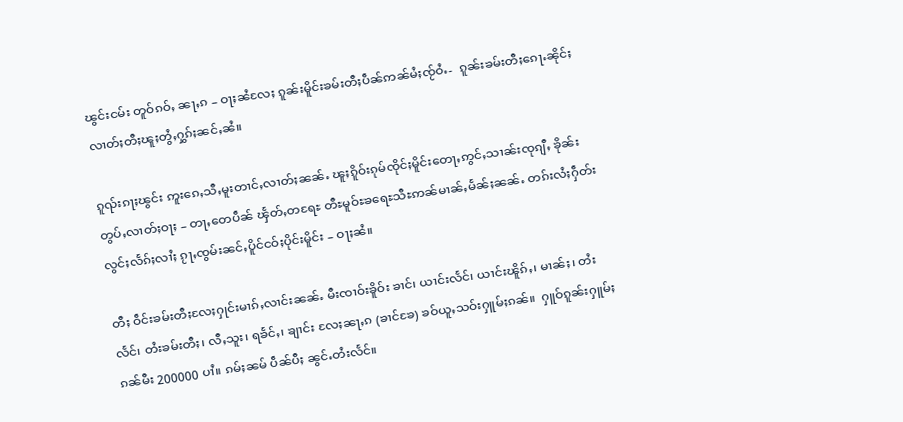ၽွင်းငမ်း တူဝ်ၵဝ်ႇ ၼႃႇၵ – ဝႃႈၼႆလႄႈ ၵူၼ်းမိူင်းၶမ်းတီႈပဵၼ်ဢၼ်မႆႈၸႂ်ဝႆႉ-  ၵူၼ်းၶမ်းတီႈၵေႃႉၼိုင်ႈ လၢတ်ႈတီႈၽူႈတွႆႇႁွၵ်ႈၼင်ႇၼႆ။

ၵူၺ်းၵႃႈၽွင်း ဢူးၵေႇသီႇမူးတၢင်ႇလၢတ်ႈၼၼ်ႉ ၽူႈၵိူဝ်းၵုမ်ၸိုင်ႈမိူင်းတေႃႇဢွင်ႇသၢၼ်းၸုၵျီႇ ၶိုၼ်းတွပ်ႇလၢတ်ႈဝႃႈ – တႃႇတေပဵၼ် ၾႅတ်ႇတရႄႊ တီႊမူဝ်ႊၶရေႊသီႊဢၼ်မၢၼ်ႇမႅၼ်ႈၼၼ်ႉ တၵ်းလႆႈႁဵတ်းလွင်ႈလႅၵ်ႈလၢႆႈ ၵႂႃႇၸွမ်းၼင်ႇပိူင်ငဝ်ႈပိုင်းမိူင်း – ဝႃႈၼႆ။

တီႈ ဝဵင်းၶမ်းတီႈလႄႈႁုင်းမၢၵ်ႇလၢင်းၼၼ်ႉ မီးၸၢဝ်းၶိူဝ်း ၶၢင်၊ ယၢင်းလႅင်၊ ယၢင်းၽိူၵ်ႇ၊ မၢၼ်ႈ၊ တႆးလႅင်၊ တႆးၶမ်းတီႈ၊ လီႇသူး၊ ရၶႅင်ႇ၊ ၶျၢင်း လႄႈၼႃႇၵ (ၶၢင်ၶႄ) ၶဝ်ယူႇသဝ်းႁူမ်ႈၵၼ်။  ႁူဝ်ၵူၼ်းႁူမ်ႈၵၼ်မီး 200000 ပၢႆ။ ၵမ်ႈၼမ် ပဵၼ်ပီႈ ၼွင်ႉတႆးလႅင်။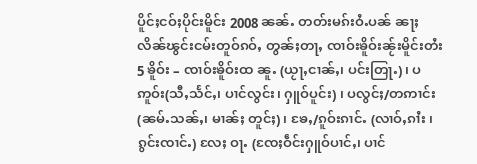ပိူင်ႈငဝ်ႈပိုင်းမိူင်း 2008 ၼၼ်ႉ တတ်းမၵ်းဝႆႉပၼ် ၼႃႈလိၼ်ၽွင်းငမ်းတူဝ်ၵဝ်ႇ တွၼ်ႈတႃႇ ၸၢဝ်းၶိူဝ်းၼႂ်းမိူင်းတႆး 5 ၶိူဝ်း – ၸၢဝ်းၶိူဝ်းထ ၼူႉ (ယႂႃႇငၢၼ်ႇ၊ ပင်းတြႃႉ)၊ ပဢူဝ်း(သီႇသႅင်ႇ၊ ပၢင်လွင်း၊ ႁူဝ်ပူင်း) ၊ ပလွင်ႈ/တဢၢင်း(ၼမ်ႉသၼ်ႇ၊ မၢၼ်ႈ တူင်ႈ)၊ ၶႄႇ/ၵူဝ်းၵၢင်ႉ (လၢဝ်ႇၵၢႆး ၊ ၵွင်းၸၢင်ႉ) လႄႈ ဝႃႉ (ၸႄႈဝဵင်းႁူဝ်ပၢင်ႇ၊ ပၢင်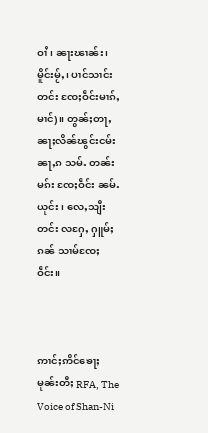ဝၢႆ၊ ၼႃးၽၢၼ်း၊ မိူင်းမႂ်ႇ၊ ပၢင်သၢင်း တင်း ၸႄႈဝဵင်းမၢၵ်ႇမၢင်) ။ တွၼ်ႈတႃႇ ၼႃႈလိၼ်ၽွင်းငမ်းၼႃႇၵ သမ်ႉ တၼ်းမၵ်း ၸႄႈဝဵင်း ၼမ်ႉယုင်း ၊ လေႇသျီး တင်း လႁႄႇ ႁူမ်ႈၵၼ် သၢမ်ၸႄႈဝဵင်း။



ဢၢင်ႈဢိင်ၶေႃႈမုၼ်းတီႈ RFA, The Voice of Shan-Ni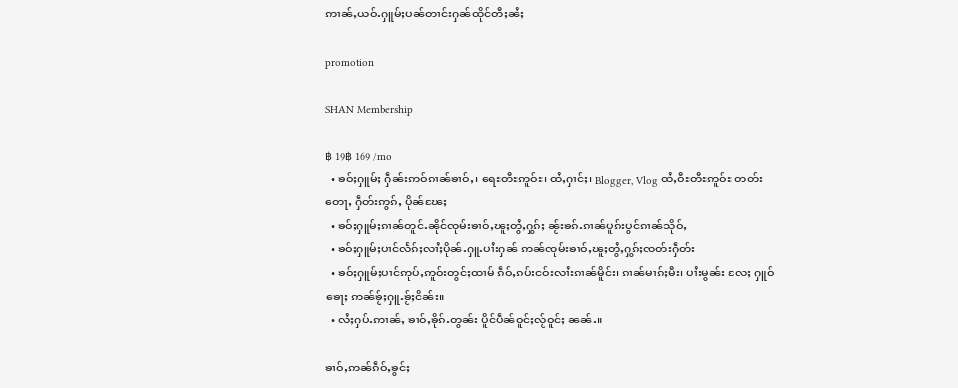ဢၢၼ်ႇယဝ်ႉႁူမ်ႈပၼ်တၢင်းႁၼ်ထိုင်တီႈၼႆႈ

promotion

SHAN Membership

฿ 19฿ 169 /mo
  • ၶဝ်ႈႁူမ်ႈ ႁဵၼ်းဢဝ်ၵၢၼ်ၶၢဝ်ႇ၊ ရေႊတီႊဢူဝ်ႊ၊ ထႆႇႁၢင်ႈ၊ Blogger, Vlog ထႆႇဝီႊတီႊဢူဝ်ႊ တတ်းတေႃႇ ႁဵတ်းဢွၵ်ႇ ပိုၼ်ၽႄႈ
  • ၶဝ်ႈႁူမ်ႈၵၢၼ်တူင်ႉၼိုင်ၸုမ်းၶၢဝ်ႇၽူႈတွႆႇႁွၵ်ႈ ၼႂ်းၶၵ်ႉၵၢၼ်ပူၵ်းပွင်ၵၢၼ်သိုဝ်ႇ
  • ၶဝ်ႈႁူမ်ႈပၢင်လႅၵ်ႈလၢႆႈပိုၼ်ႉႁူႉပၢႆးႁၼ် ဢၼ်ၸုမ်းၶၢဝ်ႇၽူႈတွႆႇႁွၵ်ႈၸတ်းႁဵတ်း
  • ၶဝ်ႈႁူမ်ႈပၢင်ဢုပ်ႇဢူဝ်းတွင်ႈထၢမ် ၵဵဝ်ႇၵပ်းငဝ်းလၢႆးၵၢၼ်မိူင်း၊ ၵၢၼ်မၢၵ်ႈမီး၊ ပၢႆးမွၼ်း လႄႈ ႁူဝ်ၶေႃႈ ဢၼ်ၶႂ်ႈႁူႉၶႂ်ႈငိၼ်း။
  • လႆႈႁပ်ႉဢၢၼ်ႇ ၶၢဝ်ႇၶိုၵ်ႉတွၼ်း ပိူင်ပဵၼ်ဝူင်ႈလႂ်ဝူင်ႈ ၼၼ်ႉ။

ၶၢဝ်ႇဢၼ်ၵဵဝ်ႇၶွင်ႈ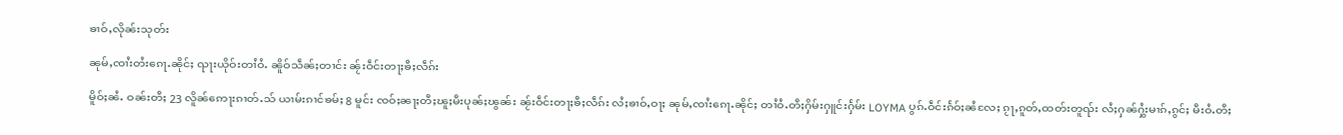ၶၢဝ်ႇလိုၼ်းသုတ်း

ၼုမ်ႇၸၢႆးတႆးၵေႃႉၼိုင်ႈ ၺႃးယိုဝ်းတၢႆဝႆႉ ၼိူဝ်သဵၼ်ႈတၢင်း ၼႂ်းဝဵင်းတႃႈၶီႈလဵၵ်း

မိူဝ်ႈၼႆႉ ဝၼ်းတီႈ 23 လိူၼ်ဢေႃးၵၢတ်ႉသ် ယၢမ်းၵၢင်ၶမ်ႈ 8 မူင်း ၸဝ်ႈၼႃႈတီႈၽူႈမီးပုၼ်ႈၽွၼ်း ၼႂ်းဝဵင်းတႃႈၶီႈလဵၵ်း လႆႈၶၢဝ်ႇဝႃႈ ၼုမ်ႇၸၢႆးၵေႃႉၼိုင်ႈ တၢႆဝႆႉတီႈႁိမ်းႁူင်းႁႅမ်း LOYMA ပွၵ်ႉဝဵင်းၵႅဝ်ႈၼႆလႄႈ ၵႂႃႇၵူတ်ႇထတ်းတူၺ်း လႆႈႁၼ်ႁွႆးမၢၵ်ႇၵွင်ႈ မီးဝႆႉတီႈ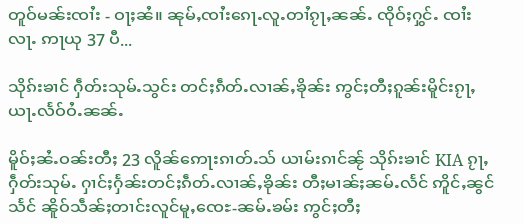တူဝ်မၼ်းၸၢႆး - ဝႃႈၼႆ။ ၼုမ်ႇၸၢႆးၵေႃႉလူႉတၢႆၵႂႃႇၼၼ်ႉ ၸိုဝ်ႈႁွင်ႉ ၸၢႆးလႃႉ ဢႃယု 37 ပီ...

သိုၵ်းၶၢင် ႁဵတ်းသုမ်ႉသွင်း တင်ႈၵဵတ်ႉလၢၼ်ႇၶိုၼ်း ဢွင်ႈတီႈၵူၼ်းမိူင်းၵႂႃႇယႃႉလႅဝ်ဝႆႉၼၼ်ႉ

မိူဝ်ႈၼႆႉဝၼ်းတီႈ 23 လိူၼ်ဢေႃးၵၢတ်ႉသ် ယၢမ်းၵၢင်ၼႂ် သိုၵ်းၶၢင် KIA ၵႂႃႇႁဵတ်းသုမ်ႉ ႁၢင်ႈႁႅၼ်းတင်ႈၵဵတ်ႉလၢၼ်ႇၶိုၼ်း တီႈမၢၼ်ႈၼမ်ႉလႅင် ဢိူင်ႇၼွင်သႅင် ၼိူဝ်သဵၼ်ႈတၢင်းလူင်မူႇၸေႊ-ၼမ်ႉၶမ်း ဢွင်ႈတီႈ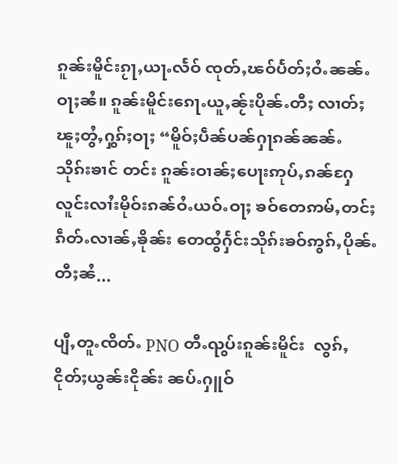ၵူၼ်းမိူင်းၵႂႃႇယႃႉလႅဝ် ၸုတ်ႇၽဝ်ပႅတ်ႈဝႆႉၼၼ်ႉ ဝႃႈၼႆ။ ၵူၼ်းမိူင်းၵေႃႉယူႇၼႂ်းပိုၼ်ႉတီႈ လၢတ်ႈၽူႈတွႆႇႁွၵ်ႈဝႃႈ “မိူဝ်ႈပဵၼ်ပၼ်ႁႃၵၼ်ၼၼ်ႉ သိုၵ်းၶၢင် တင်း ၵူၼ်းဝၢၼ်ႈပေႃးဢုပ်ႇၵၼ်ႁႄ လူင်းလၢႆးမိုဝ်းၵၼ်ဝႆႉယဝ်ႉဝႃႈ ၶဝ်တေဢမ်ႇတင်ႈ ၵဵတ်ႉလၢၼ်ႇၶိုၼ်း တေထွႆႁႅင်းသိုၵ်းၶဝ်ဢွၵ်ႇပိုၼ်ႉတီႈၼႆ...

ပျီႇတူႉၸိတ်ႉ PNO တီႉၺွပ်းၵူၼ်းမိူင်း  လွၵ်ႇငိုတ်ႈယွၼ်းငိုၼ်း ၼပ်ႉႁူဝ်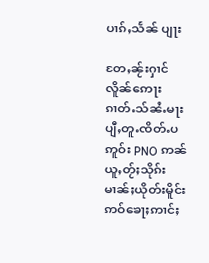ပၢၵ်ႇသႅၼ် ပျႃး

တႄႇၼႂ်းႁၢင်လိူၼ်ဢေႃးၵၢတ်ႉသ်ၼႆႉမႃး ပျီႇတူႉၸိတ်ႉပဢူဝ်း PNO ဢၼ်ယူႇတႂ်ႈသိုၵ်းမၢၼ်ႈယိုတ်းမိူင်း ဢဝ်ၶေႃႈဢၢင်ႈ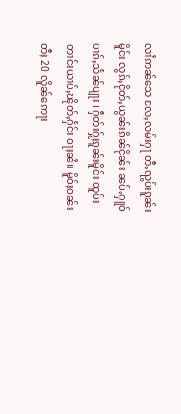လၢႆဢၼ်သေ လႄႇလမ်းႁႃ တီႉၺွပ်းၵူၼ်းမိူင်း လွၵ်ႇငိုတ်ႇယွၼ်းၵိၼ်ငိုၼ်း ၼပ်ႉႁူဝ်ပၢၵ်ႇသႅၼ်ပျႃး ၊ ႁဵတ်းႁႂ်ႈၵူၼ်းမိူင်း ထူပ်းတၢင်းယၢပ်ႇၽိုတ်ႇႁႅင်း ဝႃႈၼႆ။ မိူဝ်ႈဝၼ်းတီႈ 20 လိူၼ်ဢေႃး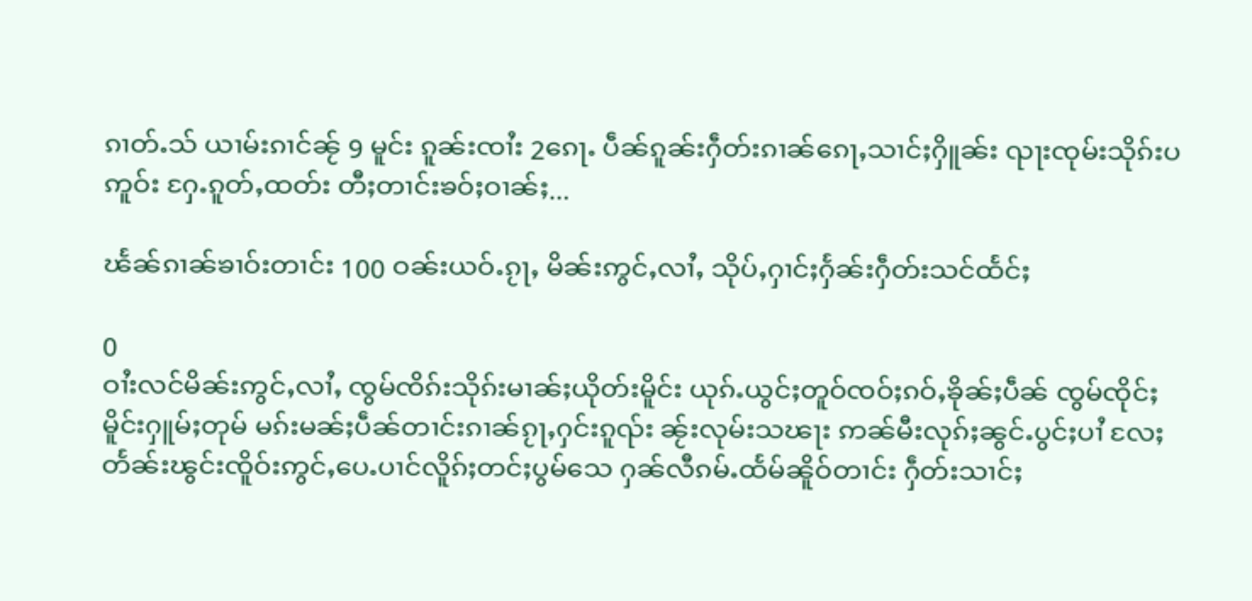ၵၢတ်ႉသ် ယၢမ်းၵၢင်ၼႂ် 9 မူင်း ၵူၼ်းၸၢႆး 2ၵေႃႉ ပဵၼ်ၵူၼ်းႁဵတ်းၵၢၼ်ၵေႃႇသၢင်ႈႁိူၼ်း ၺႃးၸုမ်းသိုၵ်းပဢူဝ်း ႁႄႉၵူတ်ႇထတ်း တီႈတၢင်းၶဝ်ႈဝၢၼ်ႈ...

ၽႅၼ်ၵၢၼ်ၶၢဝ်းတၢင်း 100 ဝၼ်းယဝ်ႉၵႂႃႇ မိၼ်းဢွင်ႇလၢႆႇ သိုပ်ႇႁၢင်ႈႁႅၼ်းႁဵတ်းသင်ထႅင်ႈ

0
ဝၢႆးလင်မိၼ်းဢွင်ႇလၢႆႇ ၸွမ်ၸိၵ်းသိုၵ်းမၢၼ်ႈယိုတ်းမိူင်း ယုၵ်ႉယွင်ႈတူဝ်ၸဝ်ႈၵဝ်ႇၶိုၼ်ႈပဵၼ် ၸွမ်ၸိုင်ႈ မိူင်းႁူမ်ႈတုမ် မၵ်းမၼ်ႈပဵၼ်တၢင်းၵၢၼ်ၵႂႃႇႁင်းၵူၺ်း ၼႂ်းလုမ်းသၽႃး ဢၼ်မီးလုၵ်ႈၼွင်ႉပွင်ႈပၢႆ လႄႈ တႅၼ်းၽွင်းၸိူဝ်းဢွင်ႇပေႉပၢင်လိူၵ်ႈတင်ႈပွမ်သေ ႁၼ်လီၵမ်ႉထႅမ်ၼိူဝ်တၢင်း ႁဵတ်းသၢင်ႈ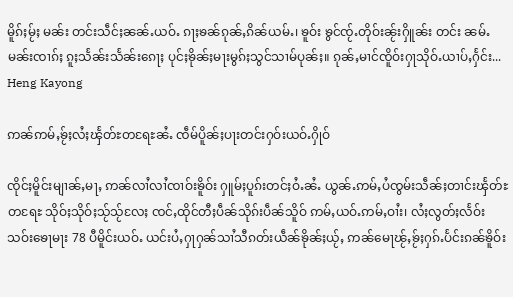မိူၵ်ႈမႂ်ႈ မၼ်း တင်းသဵင်ႈၼၼ်ႉယဝ်ႉ ၵႃႈၶၼ်ၵုၼ်ႇၵိၼ်ယမ်ႉ၊ ၶူဝ်း ၶွင်ၸႂ်ႉတိုဝ်းၼႂ်းႁိူၼ်း တင်း ၼမ်ႉမၼ်းၸၢၵ်ႈ ၵူႈသႅၼ်းသႅၼ်းၵေႃႈ ပုင်ႈၶိုၼ်ႈမႃးမွၵ်ႈသွင်သၢမ်ပုၼ်ႈ။ ၵုၼ်ႇမၢင်ၸိူဝ်းႁႃသိုဝ်ႉယၢပ်ႇႁႅင်း...
Heng Kayong

ဢၼ်ဢမ်ႇၶႂ်ႈလႆႈၾႅတ်ႊတရႄႊၼႆႉ ၸဵမ်ပိူၼ်ႈပႃးတင်းႁဝ်းယဝ်ႉႁိုဝ်

ၸိုင်ႈမိူင်းမျၢၼ်ႇမႃႇ ဢၼ်လၢႆလၢႆၸၢဝ်းၶိူဝ်း ႁူမ်ႈပူၵ်းတင်ႈဝႆႉၼႆႉ ယွၼ်ႉဢမ်ႇပႆၸွမ်းသဵၼ်ႈတၢင်းၾႅတ်ႊတရႄႊ သိုဝ်ႈသိုဝ်ႈသႂ်သႂ်လႄႈ ၸင်ႇထိုင်တီႈပဵၼ်သိုၵ်းပဵၼ်သိူဝ် ဢမ်ႇယဝ်ႉဢမ်ႇဝၢႆး၊ လႆႈလွတ်ႈလႅဝ်းသဝ်းၶေႃမႃး 78 ပီမိူင်းယဝ်ႉ ယင်းပႆႇႁႃႁၼ်သၢႆသီၵတ်းယဵၼ်ၶိုၼ်ႈယႂ်ႇ ဢၼ်မေႃၽႂ်ႇၶႂ်ႈႁၵ်ႉပႅင်းၵၼ်ၶိူဝ်း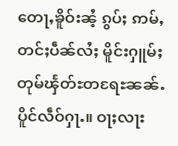တေႃႇၶိူဝ်းၼႆ့ ၵွပ်ႈ ဢမ်ႇတင်ႈပဵၼ်လႆႈ မိူင်းႁူမ်ႈတုမ်ၾႅတ်ႊတရႄႊၼၼ်ႉ ပိူင်လဵဝ်ႁႃႉ။ ဝႃႈလႃး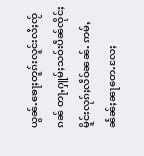ယွၼ်ႉၶေႃႈတူၵ်းလူင်းလႆႈၸႂ်ၵၼ် တႃႇႁူမ်ႈသဝ်းပဵၼ်ၸိုင်ႈမိူင်းလုၵ်ႈလဵဝ်ၼၼ်ႉ ဢမ်ႇၼႅၼ်ႈၼႃတေႉလႄႈ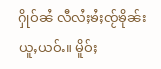ႁိုဝ်ၼႆ လီလႆႈၶႆႈၸႂ်ၶိုၼ်းယူႇယဝ်ႉ။ မိူဝ်ႈ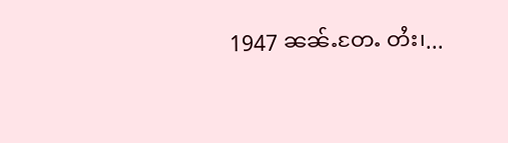1947 ၼၼ်ႉတႄႉ တႆး၊...